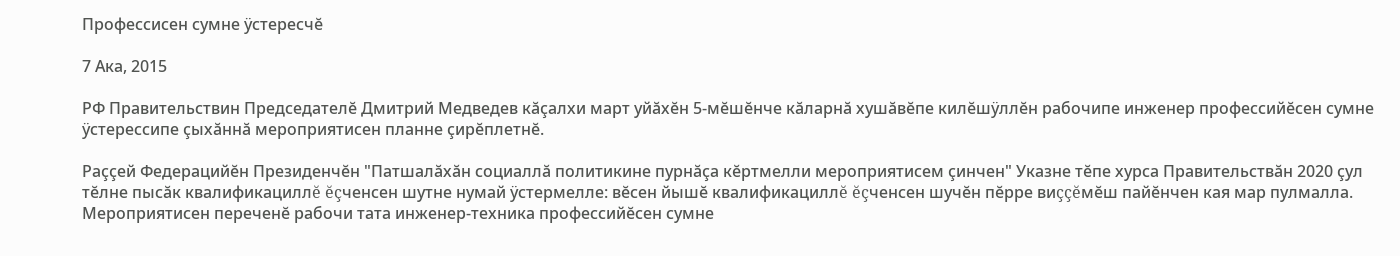Профессисен сумне ÿстересчĕ

7 Ака, 2015

РФ Правительствин Председателĕ Дмитрий Медведев кăçалхи март уйăхĕн 5-мĕшĕнче кăларнă хушăвĕпе килĕшÿллĕн рабочипе инженер профессийĕсен сумне ÿстерессипе çыхăннă мероприятисен планне çирĕплетнĕ.

Раççей Федерацийĕн Президенчĕн "Патшалăхăн социаллă политикине пурнăçа кĕртмелли мероприятисем çинчен" Указне тĕпе хурса Правительствăн 2020 çул тĕлне пысăк квалификациллĕ ĕçченсен шутне нумай ÿстермелле: вĕсен йышĕ квалификациллĕ ĕçченсен шучĕн пĕрре виççĕмĕш пайĕнчен кая мар пулмалла. Мероприятисен переченĕ рабочи тата инженер-техника профессийĕсен сумне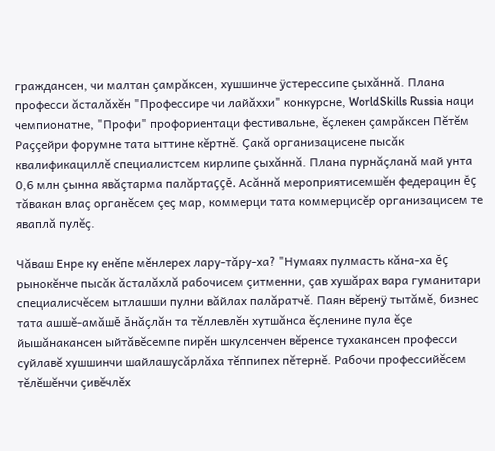граждансен, чи малтан çамрăксен, хушшинче ÿстерессипе çыхăннă. Плана професси ăсталăхĕн "Профессире чи лайăххи" конкурсне, WorldSkills Russia наци чемпионатне, "Профи" профориентаци фестивальне, ĕçлекен çамрăксен Пĕтĕм Раççейри форумне тата ыттине кĕртнĕ. Çакă организацисене пысăк квалификациллĕ специалистсем кирлипе çыхăннă. Плана пурнăçланă май унта 0,6 млн çынна явăçтарма палăртаççĕ. Асăннă мероприятисемшĕн федерацин ĕç тăвакан влаç органĕсем çеç мар, коммерци тата коммерцисĕр организацисем те яваплă пулĕç.

Чăваш Енре ку енĕпе мĕнлерех лару-тăру-ха? "Нумаях пулмасть кăна-ха ĕç рынокĕнче пысăк ăсталăхлă рабочисем çитменни, çав хушăрах вара гуманитари специалисчĕсем ытлашши пулни вăйлах палăратчĕ. Паян вĕренÿ тытăмĕ, бизнес тата ашшĕ-амăшĕ ăнăçлăн та тĕллевлĕн хутшăнса ĕçленине пула ĕçе йышăнакансен ыйтăвĕсемпе пирĕн шкулсенчен вĕренсе тухакансен професси суйлавĕ хушшинчи шайлашусăрлăха тĕппипех пĕтернĕ. Рабочи профессийĕсем тĕлĕшĕнчи çивĕчлĕх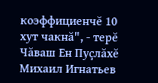коэффициенчĕ 10 хут чакнă", - терĕ Чăваш Ен Пуçлăхĕ Михаил Игнатьев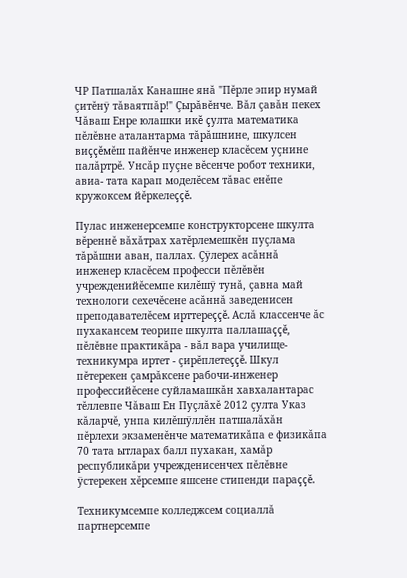ЧР Патшалăх Канашне янă "Пĕрле эпир нумай çитĕнÿ тăваятпăр!" Çырăвĕнче. Вăл çавăн пекех Чăваш Енре юлашки икĕ çулта математика пĕлĕвне аталантарма тăрăшнине, шкулсен виççĕмĕш пайĕнче инженер класĕсем уçнине палăртрĕ. Унсăр пуçне вĕсенче робот техники, авиа- тата карап моделĕсем тăвас енĕпе кружоксем йĕркелеççĕ.

Пулас инженерсемпе конструкторсене шкулта вĕреннĕ вăхăтрах хатĕрлемешкĕн пуçлама тăрăшни аван, паллах. Çÿлерех асăннă инженер класĕсем професси пĕлĕвĕн учрежденийĕсемпе килĕшÿ тунă, çавна май технологи сехечĕсене асăннă заведенисен преподавателĕсем ирттереççĕ. Аслă классенче ăс пухакансем теорипе шкулта паллашаççĕ, пĕлĕвне практикăра - вăл вара училище-техникумра иртет - çирĕплетеççĕ. Шкул пĕтерекен çамрăксене рабочи-инженер профессийĕсене суйламашкăн хавхалантарас тĕллевпе Чăваш Ен Пуçлăхĕ 2012 çулта Указ кăларчĕ, унпа килĕшÿллĕн патшалăхăн пĕрлехи экзаменĕнче математикăпа е физикăпа 70 тата ытларах балл пухакан, хамăр республикăри учрежденисенчех пĕлĕвне ÿстерекен хĕрсемпе яшсене стипенди параççĕ.

Техникумсемпе колледжсем социаллă партнерсемпе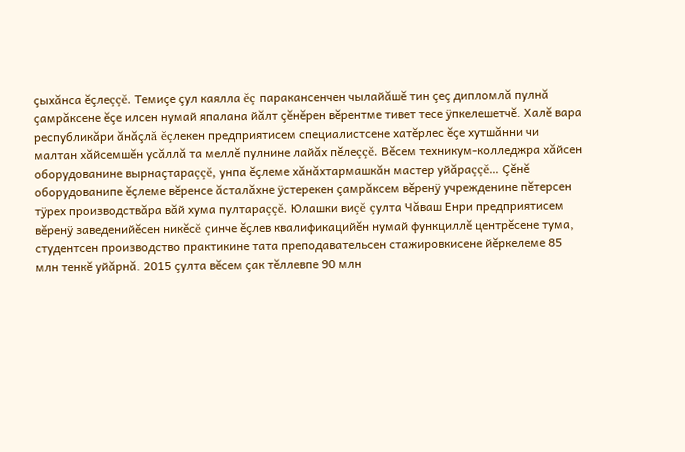çыхăнса ĕçлеççĕ. Темиçе çул каялла ĕç паракансенчен чылайăшĕ тин çеç дипломлă пулнă çамрăксене ĕçе илсен нумай япалана йăлт çĕнĕрен вĕрентме тивет тесе ÿпкелешетчĕ. Халĕ вара республикăри ăнăçлă ĕçлекен предприятисем специалистсене хатĕрлес ĕçе хутшăнни чи малтан хăйсемшĕн усăллă та меллĕ пулнине лайăх пĕлеççĕ. Вĕсем техникум-колледжра хăйсен оборудованине вырнаçтараççĕ, унпа ĕçлеме хăнăхтармашкăн мастер уйăраççĕ... Çĕнĕ оборудованипе ĕçлеме вĕренсе ăсталăхне ÿстерекен çамрăксем вĕренÿ учрежденине пĕтерсен тÿрех производствăра вăй хума пултараççĕ. Юлашки виçĕ çулта Чăваш Енри предприятисем вĕренÿ заведенийĕсен никĕсĕ çинче ĕçлев квалификацийĕн нумай функциллĕ центрĕсене тума, студентсен производство практикине тата преподавательсен стажировкисене йĕркелеме 85 млн тенкĕ уйăрнă. 2015 çулта вĕсем çак тĕллевпе 90 млн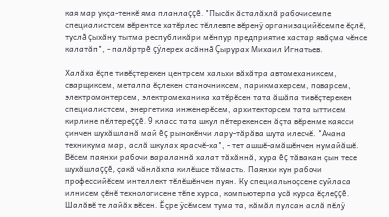кая мар укçа-тенкĕ яма планлаççĕ. "Пысăк ăсталăхлă рабочисемпе специалистсем вĕрентсе хатĕрлес тĕллевпе вĕренÿ организацийĕсемпе ĕçлĕ, туслă çыхăну тытма республикăри мĕнпур предприятие хастар явăçма чĕнсе калатăп", - палăртрĕ çÿлерех асăннă Çырурах Михаил Игнатьев.

Халăха ĕçпе тивĕçтерекен центрсем хальхи вăхăтра автомеханиксем, сварщиксем, металпа ĕçлекен станочниксем, парикмахерсем, поварсем, электромонтерсем, электромеханика хатĕрĕсен тата ăшăпа тивĕçтерекен специалистсем, энергетика инженерĕсем, архитекторсем тата ыттисем кирлине пĕлтереççĕ. 9 класс тата шкул пĕтерекенсен ăçта вĕренме каясси çинчен шухăшланă май ĕç рынокĕнчи лару-тăрăва шута илесчĕ. "Ачана техникума мар, аслă шкулах ярасчĕ-ха", - тет ашшĕ-амăшĕнчен нумайăшĕ. Вĕсем паянхи рабочи вараланнă халат тăхăннă, хура ĕç тăвакан çын тесе шухăшлаççĕ, çакă чăнлăхпа килĕшсе тăмасть. Паянхи кун рабочи профессийĕсем интеллект тĕлĕшĕнчен пуян. Ку специальноçсене суйласа илнисем çĕнĕ технологисене тĕпе хурса, компьютерпа усă курса ĕçлеççĕ. Шалăвĕ те лайăх вĕсен. Ĕçре ÿсĕмсем тума та, кăмăл пулсан аслă пĕлÿ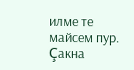илме те майсем пур. Çакна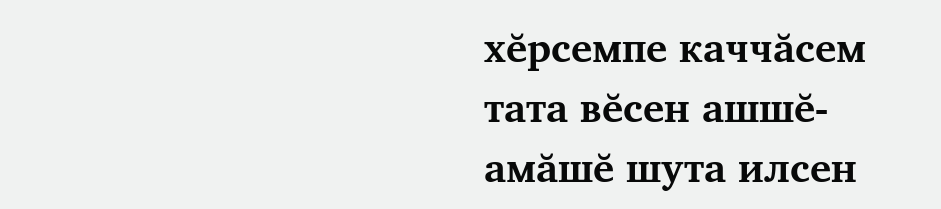хĕрсемпе каччăсем тата вĕсен ашшĕ-амăшĕ шута илсен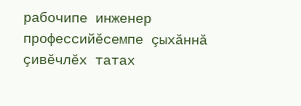рабочипе инженер профессийĕсемпе çыхăннă çивĕчлĕх татах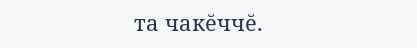та чакĕччĕ.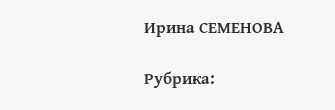Ирина СЕМЕНОВА

Рубрика: